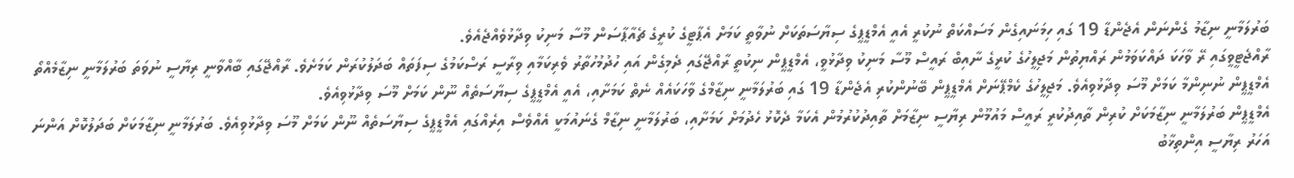ބަރުލަމާނީ ނިޒާމު ގެންނަން އެޖެންޑާ 19 ގައި ހިމަނައިގެން މަސައްކަތް ނުކުރީ އެއީ އެމްޑީޕީގެ ސިޔާސަތަކަށް ނުވާތީ ކަމަށް އެޕާޓީގެ ކުރީގެ ޗެއާޕާސަން މޫސާ މަނިކު ވިދާޅުވެއްޖެއެވެ.
ރާއްޖެޓީވީގައި ރޭ ވާހަކަ ދައްކަވަމުން ރައްޔިތުން މަޖިލީހުގެ ކުރީގެ ނާއިބް ރައީސް މޫސާ މަނިކު ވިދާޅުވީ، އެމްޑީޕީން ނިކުތީ ރާއްޖޭގައި ދެމިގެން އައި ހުދުމުހުތާރު ވެރިކަމާއި ވިރާސީ ރަސްކަމުގެ ސިފަތައް ބަދަލުކުރަން ކަމަށެވެ. ރާއްޖޭގައި ބާއްވާނީ ރިޔާސީ ނުވަތަ ބަރުލަމާނީ ނިޒާމެއްތޯ އެމްޑީޕީން ނުނިންމާ ކަމަށް މޫސަ ވިދާޅުވިއެވެ. މަޖިލީހުގެ ކެމްޕޭނަށް އެމްޑީޕީން ބޭނުންކުރި އެޖެންޑާ 19 ގައި ބަރުލަމާނީ ނިޒާމްގެ ވާހަކައެއް ނެތް ކަމަށާއި، އެއީ އެމްޑީޕީގެ ސިޔާސަތެއް ނޫން ކަމަށް މޫސަ ވިދާޅުވިއެވެ.
އެމްޑީޕީން ބަރުލަމާނީ ނިޒާމަކަށް ކުރިން ތާއިދުކުރީ ރައީސް މައުމޫން ރިޔާސީ ނިޒާމަށް ތާއިދުކުރުމުން އެކަމާ ދެކޮޅު ހެދުމަށް ކަމަށާއި، ބަރުލަމާނީ ނިޒާމް ގެނައުމަކީ އެއްވެސް އިރެއްގައި އެމްޑީޕީގެ ސިޔާސަތެއް ނޫން ކަމަށް މޫސަ ވިދާޅުވިއެވެ. ބަރުލަމާނީ ނިޒާމަކަށް ބަދަލުކޮށް އަންނަ އަހަރު ރިޔާސީ އިންތިޚާބު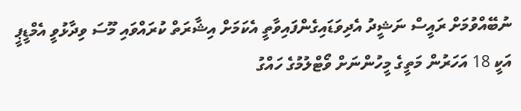ނުބޭއްވުމަށް ރައީސް ނަޝީދު އެދިވަޑައިގެންފައިވާތީ އެކަމަށް އިޝާރަތް ކުރައްވައި މޫސަ ވިދާޅުވީ އެމްޑީޕީ އަކީ 18 އަހަރުން މަތީގެ މީހުންނަށް ވޯޓްލުމުގެ ހައްގު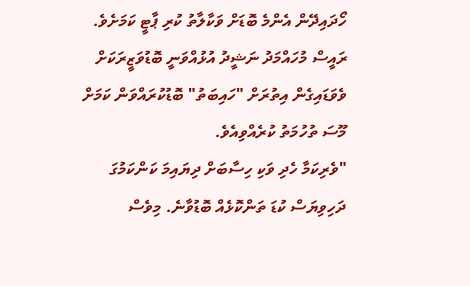ހޯދައިދޭން އެންމެ ބޮޑަށް ވަކާލާތު ކުރި ޕާޓީ ކަމަށެވެ. ރައީސް މުހައްމަދު ނަޝީދު އުޅުއްވަނީ ބޮޑުވަޒީރަކަށް ވެވަޑައިގެން އިތުރަށް "ހައިބަތު" ބޮޑުކުރައްވަން ކަމަށް މޫސަ ތުހުމަތު ކުރެއްވިއެވެ.
"ވެރިކަމާ ހެދި ވަކި ހިސާބަށް ދިޔައިމަ ކަންކަމުގަ ދަހިވިޔަސް ކުޑަ ތަންކޮޅެއް ބޮޑުވާނެ. މިވެސް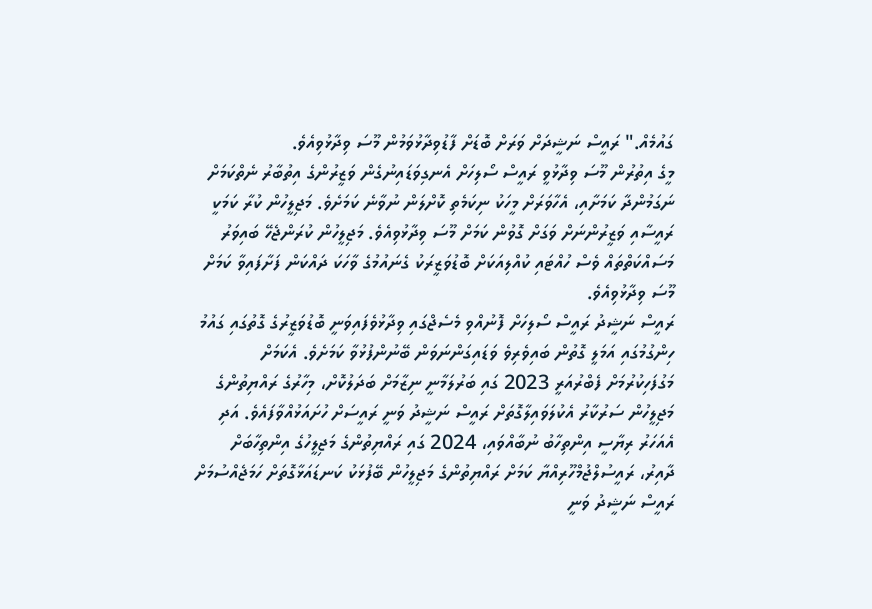ގައުމެއް." ރައީސް ނަޝީދަށް ވަރަށް ބޮޑަށް ފާޑުވިދާޅުވަމުން މޫސަ ވިދާޅުވިއެވެ.
މީގެ އިތުރުން މޫސަ ވިދާޅުވީ ރައީސް ސޯލިހަށް އެނގިވަޑައިނުގެން ވަޒީރުންގެ އިތުބާރު ނެތްކަމަށް ނަގަމުންދާ ކަމަށާއި، އެހާވަރަށް މީހަކު ނިކަމެތި ކޮށްލަން ނުވާނެ ކަމަށެވެ. މަޖިލީހުން ކުރާ ކަމަކީ ރައީސާއި ވަޒީރުންނަށް ވަގަށް ގޮވުން ކަމަށް މޫސަ ވިދާޅުވިއެވެ. މަޖިލީހުން ކުރަންޖެހޭ ބައިވަރު މަސައްކަތްތައް ވެސް ހުއްޓައި ކުއްލިއަކަށް ބޮޑުވަޒީރަކު ގެނައުމުގެ ވާހަކަ ދައްކަން ފަށާފައިވާ ކަމަށް މޫސަ ވިދާޅުވިއެވެ.
ރައީސް ނަޝީދު ރައީސް ސޯލިހަށް ފޮނުއްވި މެސެޖްގައި ވިދާޅުވެފައިވަނީ ބޮޑުވަޒީރުގެ ގޮތުގައި ގައުމު ހިންގުމުގައި އަމަލީ ގޮތުން ބައިވެރިވެ ވަޑައިގަންނަވަން ބޭނުންފުޅުވާ ކަމަށެވެ. އެކަމަށް މަގުފަހިކުރުމަށް ފެބްރުއަރީ 2023 ގައި ބަރުލަމާނީ ނިޒާމަށް ބަދަލުކޮށް، މިހާރުގެ ރައްޔިތުންގެ މަޖިލީހުން ސަރުކާރު އެކުލަވައިލާގޮތަށް ރައީސް ނަޝީދު ވަނީ ރައީސަށް ހުށައަޅުއްވާފައެވެ. އަދި އެއަހަރު ރިޔާސީ އިންތިހާބު ނުބާއްވައި، 2024 ގައި ރައްޔިތުންގެ މަޖިލީހުގެ އިންތިހާބަށް ދާއިރު، ރައީސުލްޖުމްހޫރިއްޔާ ކަމަށް ރައްޔިތުންގެ މަޖިލީހުން ބޭފުޅަކު ކަނޑައަޅާގޮތަށް ހަމަޖެއްސުމަށް ރައީސް ނަޝީދު ވަނީ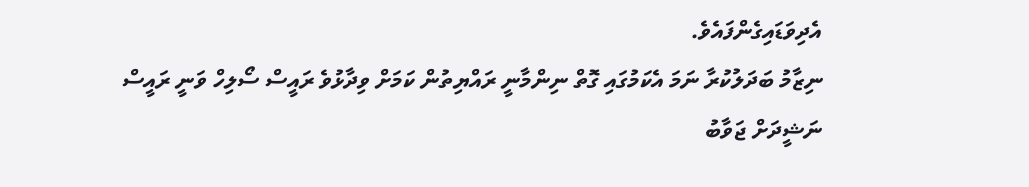އެދިވަޑައިގެންފައެވެ.
ނިޒާމު ބަދަލުކުރާ ނަމަ އެކަމުގައި ގޮތް ނިންމާނީ ރައްޔިތުން ކަމަށް ވިދާޅުވެ ރައީސް ސޯލިހް ވަނީ ރައީސް ނަޝީދަށް ޖަވާބު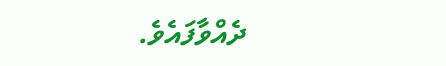ދެއްވާފައެވެ.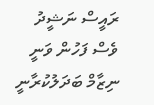ރައީސް ނަޝީދު ވެސް ފަހުން ވަނީ ނިޒާމް ބަދަލުކުރާނީ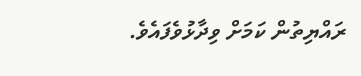ރައްޔިތުން ކަމަށް ވިދާޅުވެފައެވެ.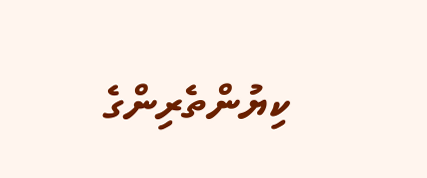ކިޔުންތެރިންގެ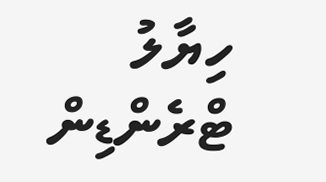ހިޔާލު
ޓްރެންޑިން